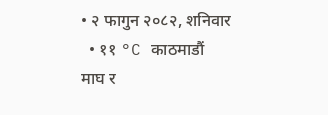• २ फागुन २०८२, शनिवार
  • ११ °C काठमाडौं
माघ र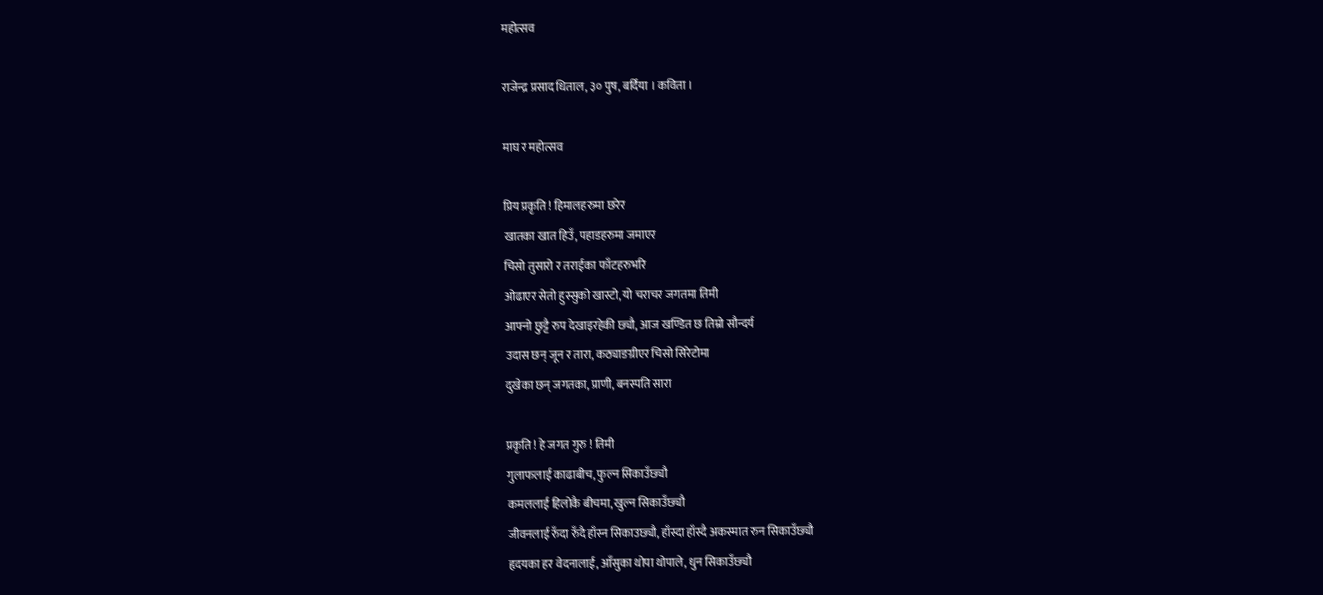महोत्सव

राजेन्द्र प्रसाद धिताल, ३० पुष, बर्दिया । कविता ।

माघ र महोत्सव

प्रिय प्रकृति ! हिमालहरुमा छरेर
खातका खात हिउँ, पहाडहरुमा जमाएर
चिसो तुसारो र तराईका फाँटहरुभरि
ओढाएर सेतो हुस्सुको खास्टो, यो चराचर जगतमा तिमी
आफ्नो छुट्टै रुप देखाइरहेकी छ्यौ, आज खण्डित छ तिम्रो सौन्दर्य
उदास छन् जून र तारा, कठ्याङग्रीएर चिसो सिरेटोमा
दुखेका छन् जगतका, प्राणी, बनस्पति सारा

प्रकृति ! हे जगत गुरु ! तिमी
गुलाफलाई काढाबीच, फुल्न सिकाउँछ्यौ
कमललाई हिलोकै बीचमा, खुल्न सिकाउँछ्यौ
जीवनलाई रुँदा रुँदै हाँस्न सिकाउछ्यौ, हाँस्दा हाँस्दै अकस्मात रुन सिकाउँछ्यौ
हृदयका हर वेदनालाई, आँसुका थोपा थोपाले, धुन सिकाउँछ्यौ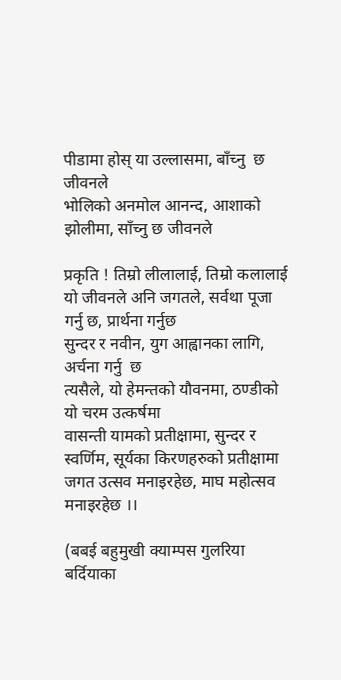पीडामा होस् या उल्लासमा, बाँच्नु  छ जीवनले
भोलिको अनमोल आनन्द, आशाको झोलीमा, साँच्नु छ जीवनले

प्रकृति ! तिम्रो लीलालाई, तिम्रो कलालाई
यो जीवनले अनि जगतले, सर्वथा पूजा गर्नु छ, प्रार्थना गर्नुछ
सुन्दर र नवीन, युग आह्वानका लागि, अर्चना गर्नु  छ
त्यसैले, यो हेमन्तको यौवनमा, ठण्डीको यो चरम उत्कर्षमा
वासन्ती यामको प्रतीक्षामा, सुन्दर र स्वर्णिम, सूर्यका किरणहरुको प्रतीक्षामा
जगत उत्सव मनाइरहेछ, माघ महोत्सव मनाइरहेछ ।।

(बबई बहुमुखी क्याम्पस गुलरिया बर्दियाका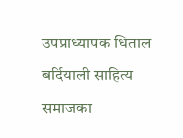उपप्राध्यापक धिताल बर्दियाली साहित्य समाजका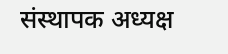संस्थापक अध्यक्ष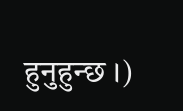हुनुहुन्छ ।)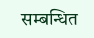सम्बन्धित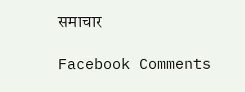समाचार

Facebook Comments